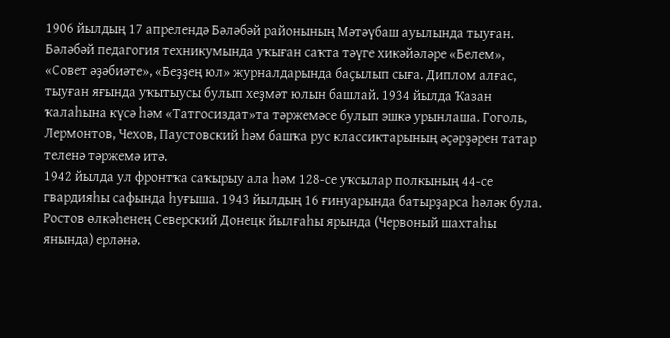1906 йылдың 17 апрелендә Бәләбәй районының Мәтәүбаш ауылында тыуған. Бәләбәй педагогия техникумында уҡыған саҡта тәүге хикәйәләре «Белем», «Совет әҙәбиәте», «Беҙҙең юл» журналдарында баҫылып сыға. Диплом алғас, тыуған яғында уҡытыусы булып хеҙмәт юлын башлай. 1934 йылда Ҡазан ҡалаһына күсә һәм «Татгосиздат»та тәржемәсе булып эшкә урынлаша. Гоголь, Лермонтов, Чехов, Паустовский һәм башҡа рус классиктарының әҫәрҙәрен татар теленә тәржемә итә.
1942 йылда ул фронтҡа саҡырыу ала һәм 128-се уҡсылар полкының 44-се гвардияһы сафында һуғыша. 1943 йылдың 16 ғинуарында батырҙарса һәләк була. Ростов өлкәһенең Северский Донецк йылғаһы ярында (Червоный шахтаһы янында) ерләнә.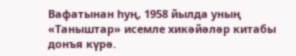Вафатынан һуң, 1958 йылда уның «Таныштар» исемле хикәйәләр китабы донъя күрә.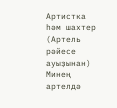Артистка һәм шахтер (Артель рәйесе ауыҙынан)
Минең артелдә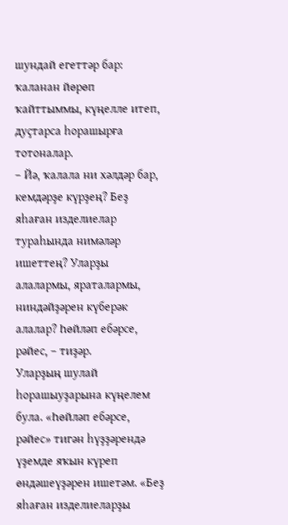шундай егеттәр бар: ҡаланан йөрөп ҡайттыммы, күңелле итеп, дуҫтарса һорашырға тотоналар.
– Йә, ҡалала ни хәлдәр бар, кемдәрҙе күрҙең? Беҙ яһаған изделиелар тураһында нимәләр ишеттең? Уларҙы алалармы, яраталармы, ниндәйҙәрен күберәк алалар? Һөйләп ебәрсе, рәйес, – тиҙәр.
Уларҙың шулай һорашыуҙарына күңелем була. «Һөйләп ебәрсе, рәйес» тигән һүҙҙәрендә үҙемде яҡын күреп өндәшеүҙәрен ишетәм. «Беҙ яһаған изделиеларҙы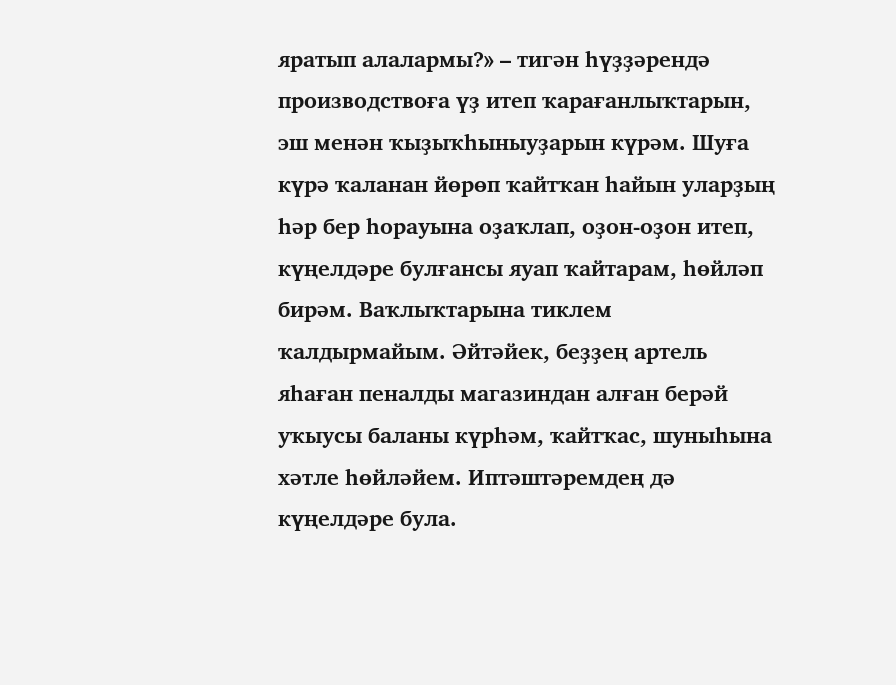яратып алалармы?» – тигән һүҙҙәрендә производствоға үҙ итеп ҡарағанлыҡтарын, эш менән ҡыҙыҡһыныуҙарын күрәм. Шуға күрә ҡаланан йөрөп ҡайтҡан һайын уларҙың һәр бер һорауына оҙаҡлап, оҙон-оҙон итеп, күңелдәре булғансы яуап ҡайтарам, һөйләп бирәм. Ваҡлыҡтарына тиклем ҡалдырмайым. Әйтәйек, беҙҙең артель яһаған пеналды магазиндан алған берәй уҡыусы баланы күрһәм, ҡайтҡас, шуныһына хәтле һөйләйем. Иптәштәремдең дә күңелдәре була.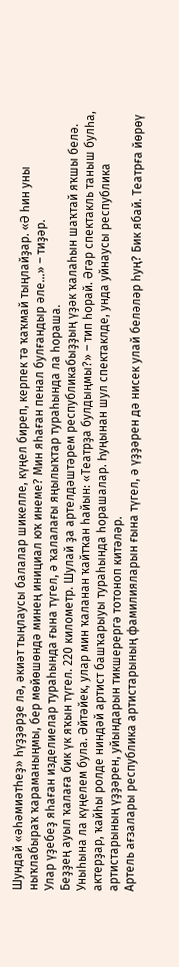Шундай «әһәмиәтһеҙ» һүҙҙәрҙе лә, әкиәт тыңлаусы балалар шикелле, күңел биреп, керпек тә ҡаҡмай тыңлайҙар. «Ә һин уны ныҡлабыраҡ ҡараманыңмы, бер мөйөшөндә минең инициал юҡ инеме? Мин яһаған пенал булғандыр әле…» – тиҙәр.
Улар үҙебеҙ яһаған изделиелар тураһында ғына түгел, ә ҡалалағы яңылыҡтар тураһында ла һораша.
Беҙҙең ауыл ҡалаға бик үк яҡын түгел. 220 километр. Шулай ҙа артелдәштәрем республикабыҙҙың үҙәк ҡалаһын шаҡтай яҡшы белә. Уныһына ла күңелем була. Әйтәйек, улар мин ҡаланан ҡайтҡан һайын: «Театрҙа булдыңмы?» – тип һорай. Әгәр спектакль таныш булһа, актерҙар, ҡайһы ролде ниндәй артист башҡарыуы тураһында һорашалар. Һуңынан шул спектаклде, унда уйнаусы республика артистарының үҙҙәрен, уйындарын тикшерергә тотоноп китәләр.
Артель ағзалары республика артистарының фамилияларын ғына түгел, ә үҙҙәрен дә нисек улай беләләр һуң? Бик ябай. Театрға йөрөү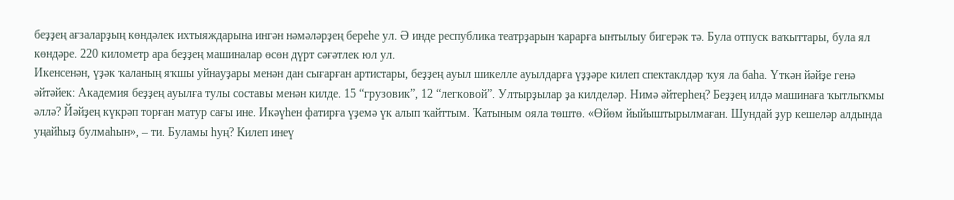беҙҙең ағзаларҙың көндәлек ихтыяждарына ингән нәмәләрҙең береһе ул. Ә инде республика театрҙарын ҡарарға ынтылыу бигерәк тә. Була отпуск ваҡыттары, була ял көндәре. 220 километр ара беҙҙең машиналар өсөн дүрт сәғәтлек юл ул.
Икенсенән, үҙәк ҡаланың яҡшы уйнауҙары менән дан сығарған артистары, беҙҙең ауыл шикелле ауылдарға үҙҙәре килеп спектаклдәр ҡуя ла баһа. Үткән йәйҙе генә әйтәйек: Академия беҙҙең ауылға тулы составы менән килде. 15 “грузовик”, 12 “легковой”. Ултырҙылар ҙа килделәр. Нимә әйтерһең? Беҙҙең илдә машинаға ҡытлыҡмы әллә? Йәйҙең күкрәп торған матур сағы ине. Икәүһен фатирға үҙемә үк алып ҡайттым. Ҡатыным ояла төштө. «Өйөм йыйыштырылмаған. Шундай ҙур кешеләр алдында уңайһыҙ булмаһын», – ти. Буламы һуң? Килеп инеү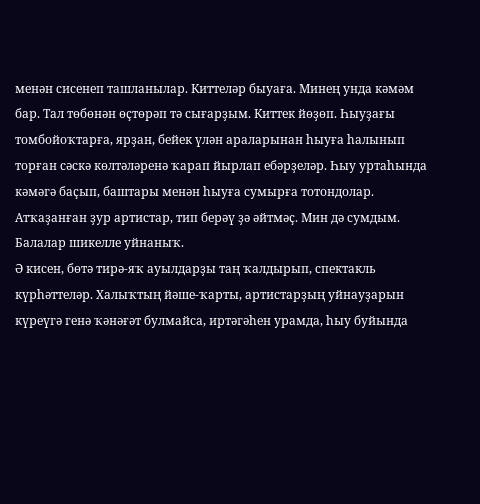менән сисенеп ташланылар. Киттеләр быуаға. Минең унда кәмәм бар. Тал төбөнән өҫтөрәп тә сығарҙым. Киттек йөҙөп. Һыуҙағы томбойоҡтарға, ярҙан, бейек үлән араларынан һыуға һалынып торған сәскә көлтәләренә ҡарап йырлап ебәрҙеләр. Һыу уртаһында кәмәгә баҫып, баштары менән һыуға сумырға тотондолар. Атҡаҙанған ҙур артистар, тип берәү ҙә әйтмәҫ. Мин дә сумдым. Балалар шикелле уйнаныҡ.
Ә кисен, бөтә тирә-яҡ ауылдарҙы таң ҡалдырып, спектакль күрһәттеләр. Халыҡтың йәше-ҡарты, артистарҙың уйнауҙарын күреүгә генә ҡәнәғәт булмайса, иртәгәһен урамда, һыу буйында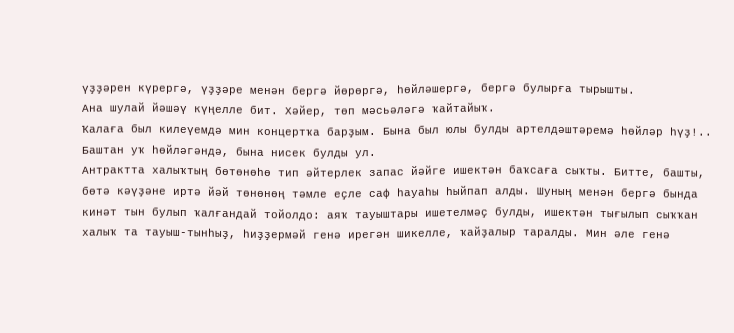үҙҙәрен күрергә, үҙҙәре менән бергә йөрөргә, һөйләшергә, бергә булырға тырышты.
Ана шулай йәшәү күңелле бит. Хәйер, төп мәсьәләгә ҡайтайыҡ.
Ҡалаға был килеүемдә мин концертҡа барҙым. Бына был юлы булды артелдәштәремә һөйләр һүҙ!.. Баштан уҡ һөйләгәндә, бына нисек булды ул.
Антрактта халыҡтың бөтөнөһө тип әйтерлек запас йәйге ишектән баҡсаға сыҡты. Битте, башты, бөтә кәүҙәне иртә йәй төнөнөң тәмле еҫле саф һауаһы һыйпап алды. Шуның менән бергә бында кинәт тын булып ҡалғандай тойолдо: аяҡ тауыштары ишетелмәҫ булды, ишектән тығылып сыҡҡан халыҡ та тауыш-тынһыҙ, һиҙҙермәй генә ирегән шикелле, ҡайҙалыр таралды. Мин әле генә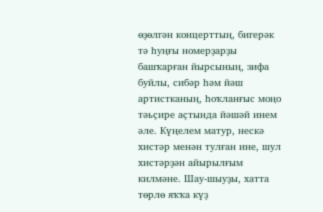өҙөлгән концерттың, бигерәк тә һуңғы номерҙарҙы башҡарған йырсының, зифа буйлы, сибәр һәм йәш артистканың, һоҡланғыс моңо тәьҫире аҫтында йәшәй инем әле. Күңелем матур, нескә хистәр менән тулған ине, шул хистәрҙән айырылғым килмәне. Шау-шыуҙы, хатта төрлө яҡҡа күҙ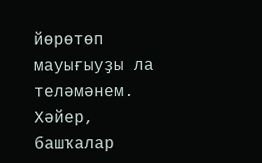йөрөтөп мауығыуҙы ла теләмәнем. Хәйер, башҡалар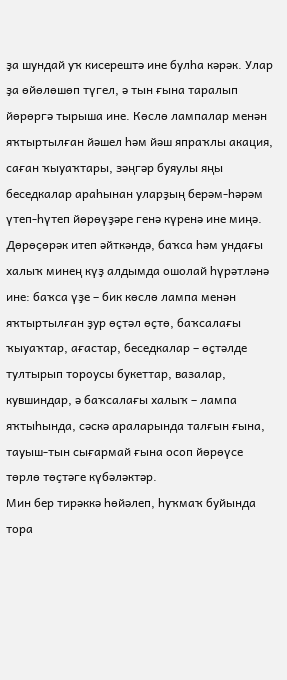ҙа шундай уҡ кисерештә ине булһа кәрәк. Улар ҙа өйөлөшөп түгел, ә тын ғына таралып йөрөргә тырыша ине. Көслө лампалар менән яҡтыртылған йәшел һәм йәш япраҡлы акация, саған ҡыуаҡтары, зәңгәр буяулы яңы беседкалар араһынан уларҙың берәм-һәрәм үтеп-һүтеп йөрөүҙәре генә күренә ине миңә. Дөрөҫөрәк итеп әйткәндә, баҡса һәм ундағы халыҡ минең күҙ алдымда ошолай һүрәтләнә ине: баҡса үҙе – бик көслө лампа менән яҡтыртылған ҙур өҫтәл өҫтө, баҡсалағы ҡыуаҡтар, ағастар, беседкалар – өҫтәлде тултырып тороусы букеттар, вазалар, кувшиндар, ә баҡсалағы халыҡ – лампа яҡтыһында, сәскә араларында талғын ғына, тауыш-тын сығармай ғына осоп йөрөүсе төрлө төҫтәге күбәләктәр.
Мин бер тирәккә һөйәлеп, һуҡмаҡ буйында тора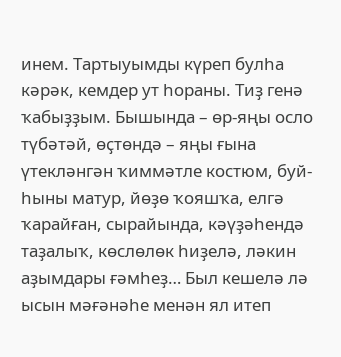инем. Тартыуымды күреп булһа кәрәк, кемдер ут һораны. Тиҙ генә ҡабыҙҙым. Бышында – өр-яңы осло түбәтәй, өҫтөндә – яңы ғына үтекләнгән ҡиммәтле костюм, буй-һыны матур, йөҙө ҡояшҡа, елгә ҡарайған, сырайында, кәүҙәһендә таҙалыҡ, көслөлөк һиҙелә, ләкин аҙымдары ғәмһеҙ… Был кешелә лә ысын мәғәнәһе менән ял итеп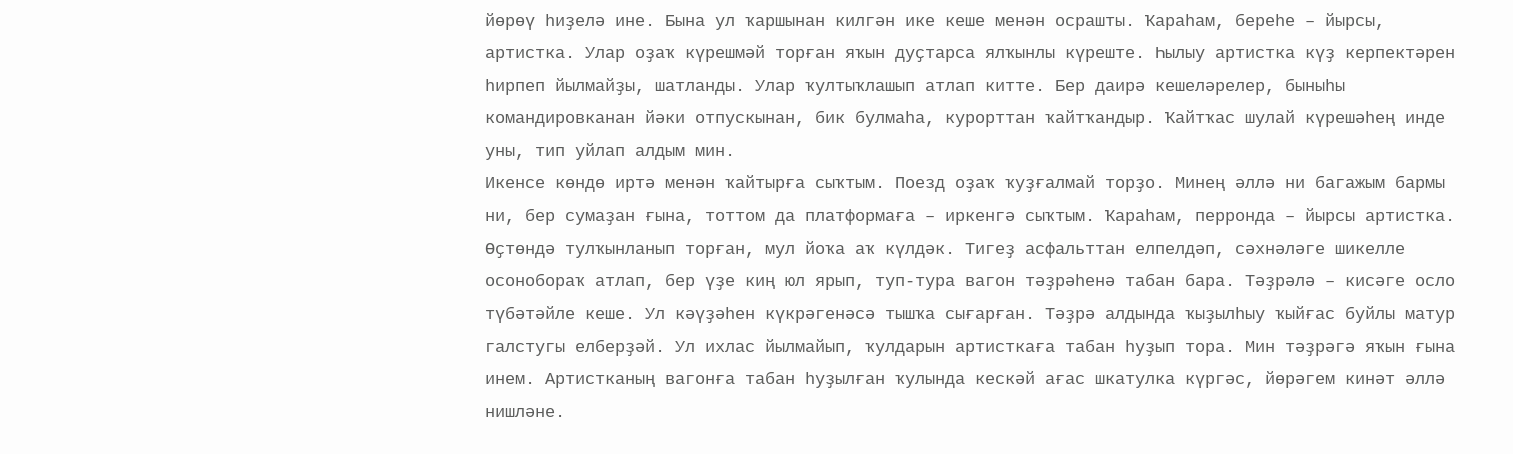йөрөү һиҙелә ине. Бына ул ҡаршынан килгән ике кеше менән осрашты. Ҡараһам, береһе – йырсы, артистка. Улар оҙаҡ күрешмәй торған яҡын дуҫтарса ялҡынлы күреште. Һылыу артистка күҙ керпектәрен һирпеп йылмайҙы, шатланды. Улар ҡултыҡлашып атлап китте. Бер даирә кешеләрелер, быныһы командировканан йәки отпускынан, бик булмаһа, курорттан ҡайтҡандыр. Ҡайтҡас шулай күрешәһең инде уны, тип уйлап алдым мин.
Икенсе көндө иртә менән ҡайтырға сыҡтым. Поезд оҙаҡ ҡуҙғалмай торҙо. Минең әллә ни багажым бармы ни, бер сумаҙан ғына, тоттом да платформаға – иркенгә сыҡтым. Ҡараһам, перронда – йырсы артистка. Өҫтөндә тулҡынланып торған, мул йоҡа аҡ күлдәк. Тигеҙ асфальттан елпелдәп, сәхнәләге шикелле осонобораҡ атлап, бер үҙе киң юл ярып, туп-тура вагон тәҙрәһенә табан бара. Тәҙрәлә – кисәге осло түбәтәйле кеше. Ул кәүҙәһен күкрәгенәсә тышҡа сығарған. Тәҙрә алдында ҡыҙылһыу ҡыйғас буйлы матур галстугы елберҙәй. Ул ихлас йылмайып, ҡулдарын артисткаға табан һуҙып тора. Мин тәҙрәгә яҡын ғына инем. Артистканың вагонға табан һуҙылған ҡулында кескәй ағас шкатулка күргәс, йөрәгем кинәт әллә нишләне.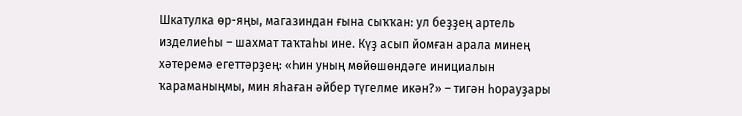Шкатулка өр-яңы, магазиндан ғына сыҡҡан: ул беҙҙең артель изделиеһы – шахмат таҡтаһы ине. Күҙ асып йомған арала минең хәтеремә егеттәрҙең: «Һин уның мөйөшөндәге инициалын ҡараманыңмы, мин яһаған әйбер түгелме икән?» – тигән һорауҙары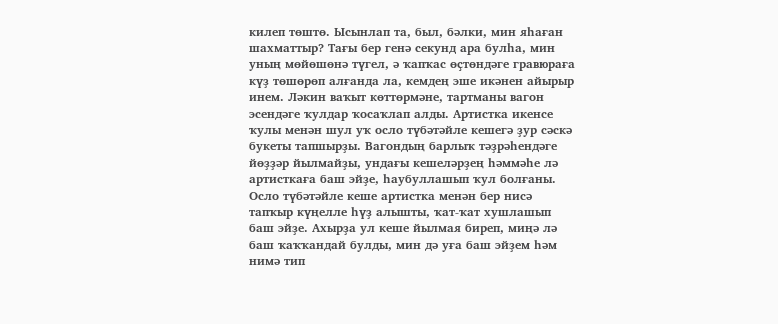килеп төштө. Ысынлап та, был, бәлки, мин яһаған шахматтыр? Тағы бер генә секунд ара булһа, мин уның мөйөшөнә түгел, ә ҡапҡас өҫтөндәге гравюраға күҙ төшөрөп алғанда ла, кемдең эше икәнен айырыр инем. Ләкин ваҡыт көттөрмәне, тартманы вагон эсендәге ҡулдар ҡосаҡлап алды. Артистка икенсе ҡулы менән шул уҡ осло түбәтәйле кешегә ҙур сәскә букеты тапшырҙы. Вагондың барлыҡ тәҙрәһендәге йөҙҙәр йылмайҙы, ундағы кешеләрҙең һәммәһе лә артисткаға баш эйҙе, һаубуллашып ҡул болғаны. Осло түбәтәйле кеше артистка менән бер нисә тапҡыр күңелле һүҙ алышты, ҡат-ҡат хушлашып баш эйҙе. Ахырҙа ул кеше йылмая биреп, миңә лә баш ҡаҡҡандай булды, мин дә уға баш эйҙем һәм нимә тип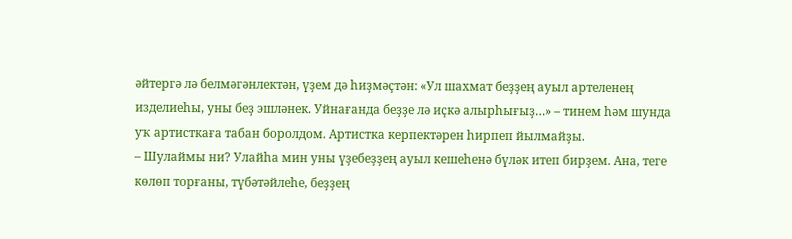әйтергә лә белмәгәнлектән, үҙем дә һиҙмәҫтән: «Ул шахмат беҙҙең ауыл артеленең изделиеһы, уны беҙ эшләнек. Уйнағанда беҙҙе лә иҫкә алырһығыҙ…» – тинем һәм шунда уҡ артисткаға табан боролдом. Артистка керпектәрен һирпеп йылмайҙы.
– Шулаймы ни? Улайһа мин уны үҙебеҙҙең ауыл кешеһенә бүләк итеп бирҙем. Ана, теге көлөп торғаны, түбәтәйлеһе, беҙҙең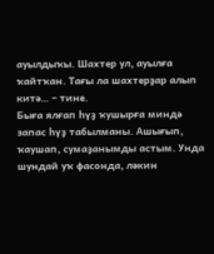ауылдыҡы. Шахтер ул, ауылға ҡайтҡан. Тағы ла шахтерҙар алып китә… – тине.
Быға ялғап һүҙ ҡушырға миндә запас һүҙ табылманы. Ашығып, ҡаушап, сумаҙанымды астым. Унда шундай уҡ фасонда, ләкин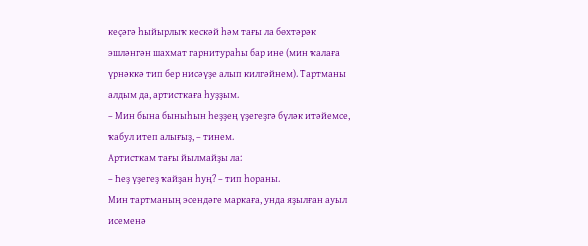кеҫәгә һыйырлыҡ кескәй һәм тағы ла бөхтәрәк эшләнгән шахмат гарнитураһы бар ине (мин ҡалаға үрнәккә тип бер нисәүҙе алып килгәйнем). Тартманы алдым да, артисткаға һуҙҙым.
– Мин бына быныһын һеҙҙең үҙегеҙгә бүләк итәйемсе, ҡабул итеп алығыҙ, – тинем.
Артисткам тағы йылмайҙы ла:
– Һеҙ үҙегеҙ ҡайҙан һуң? – тип һораны.
Мин тартманың эсендәге маркаға, унда яҙылған ауыл исеменә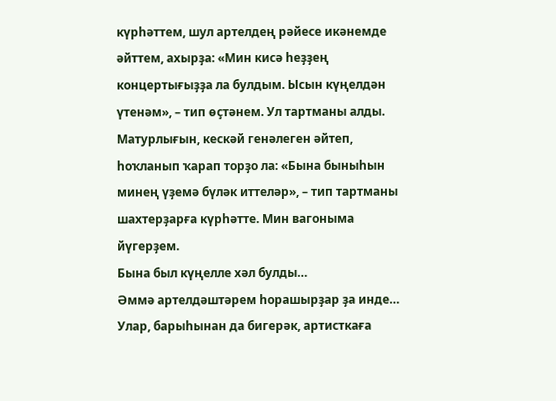күрһәттем, шул артелдең рәйесе икәнемде әйттем, ахырҙа: «Мин кисә һеҙҙең концертығыҙҙа ла булдым. Ысын күңелдән үтенәм», – тип өҫтәнем. Ул тартманы алды. Матурлығын, кескәй генәлеген әйтеп, һоҡланып ҡарап торҙо ла: «Бына быныһын минең үҙемә бүләк иттеләр», – тип тартманы шахтерҙарға күрһәтте. Мин вагоныма йүгерҙем.
Бына был күңелле хәл булды…
Әммә артелдәштәрем һорашырҙар ҙа инде… Улар, барыһынан да бигерәк, артисткаға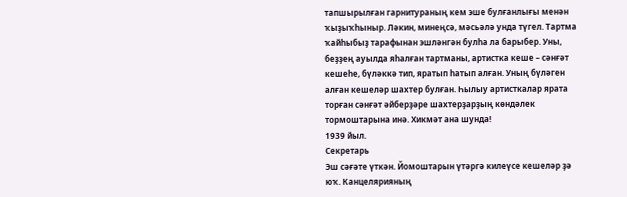тапшырылған гарнитураның кем эше булғанлығы менән ҡыҙыҡһыныр. Ләкин, минеңсә, мәсьәлә унда түгел. Тартма ҡайһыбыҙ тарафынан эшләнгән булһа ла барыбер. Уны, беҙҙең ауылда яһалған тартманы, артистка кеше – сәнғәт кешеһе, бүләккә тип, яратып һатып алған. Уның бүләген алған кешеләр шахтер булған. Һылыу артисткалар ярата торған сәнғәт әйберҙәре шахтерҙарҙың көндәлек тормоштарына инә. Хикмәт ана шунда!
1939 йыл.
Секретарь
Эш сәғәте үткән. Йомоштарын үтәргә килеүсе кешеләр ҙә юҡ. Канцелярияның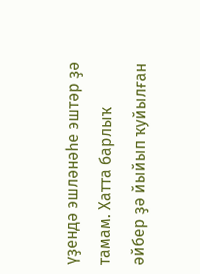үҙендә эшләнәһе эштәр ҙә тамам. Хатта барлыҡ әйбер ҙә йыйып ҡуйылған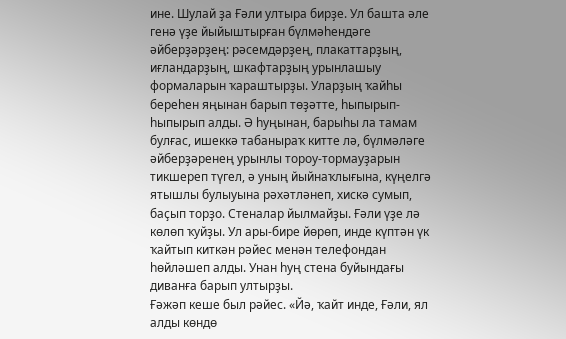ине. Шулай ҙа Ғәли ултыра бирҙе. Ул башта әле генә үҙе йыйыштырған бүлмәһендәге әйберҙәрҙең: рәсемдәрҙең, плакаттарҙың, иғландарҙың, шкафтарҙың урынлашыу формаларын ҡараштырҙы. Уларҙың ҡайһы береһен яңынан барып төҙәтте, һыпырып-һыпырып алды. Ә һуңынан, барыһы ла тамам булғас, ишеккә табаныраҡ китте лә, бүлмәләге әйберҙәренең урынлы тороу-тормауҙарын тикшереп түгел, ә уның йыйнаҡлығына, күңелгә ятышлы булыуына рәхәтләнеп, хискә сумып, баҫып торҙо. Стеналар йылмайҙы. Ғәли үҙе лә көлөп ҡуйҙы. Ул ары-бире йөрөп, инде күптән үк ҡайтып киткән рәйес менән телефондан һөйләшеп алды. Унан һуң стена буйындағы диванға барып ултырҙы.
Ғәжәп кеше был рәйес. «Йә, ҡайт инде, Ғәли, ял алды көндө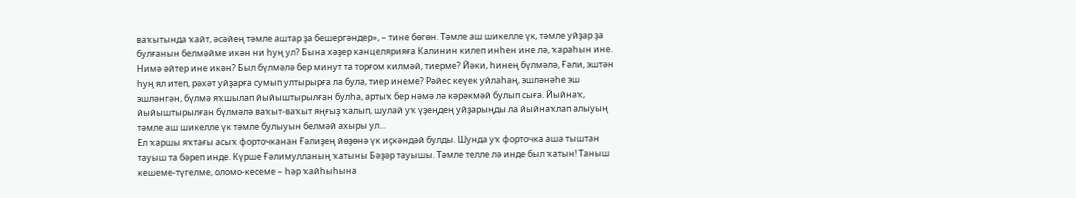ваҡытында ҡайт, әсәйең тәмле аштар ҙа бешергәндер», – тине бөгөн. Тәмле аш шикелле үк, тәмле уйҙар ҙа булғанын белмәйме икән ни һуң ул? Бына хәҙер канцелярияға Калинин килеп инһен ине лә, ҡараһын ине. Нимә әйтер ине икән? Был бүлмәлә бер минут та торғом килмәй, тиерме? Йәки, һинең бүлмәлә, Ғәли, эштән һуң ял итеп, рәхәт уйҙарға сумып ултырырға ла була, тиер инеме? Рәйес кеүек уйлаһаң, эшләнәһе эш эшләнгән, бүлмә яҡшылап йыйыштырылған булһа, артыҡ бер нәмә лә кәрәкмәй булып сыға. Йыйнаҡ, йыйыштырылған бүлмәлә ваҡыт-ваҡыт яңғыҙ ҡалып, шулай уҡ үҙеңдең уйҙарыңды ла йыйнаҡлап алыуың тәмле аш шикелле үк тәмле булыуын белмәй ахыры ул...
Ел ҡаршы яҡтағы асыҡ форточканан Ғәлиҙең йөҙөнә үк иҫкәндәй булды. Шунда уҡ форточка аша тыштан тауыш та бәреп инде. Күрше Ғәлимулланың ҡатыны Бәҙәр тауышы. Тәмле телле лә инде был ҡатын! Таныш кешеме-түгелме, оломо-кесеме – һәр ҡайһыһына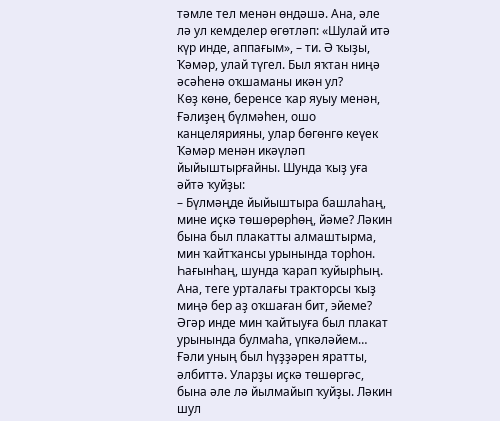тәмле тел менән өндәшә. Ана, әле лә ул кемделер өгөтләп: «Шулай итә күр инде, аппағым», – ти. Ә ҡыҙы, Ҡәмәр, улай түгел. Был яҡтан ниңә әсәһенә оҡшаманы икән ул?
Көҙ көнө, беренсе ҡар яуыу менән, Ғәлиҙең бүлмәһен, ошо канцелярияны, улар бөгөнгө кеүек Ҡәмәр менән икәүләп йыйыштырғайны. Шунда ҡыҙ уға әйтә ҡуйҙы:
– Бүлмәңде йыйыштыра башлаһаң, мине иҫкә төшөрөрһөң, йәме? Ләкин бына был плакатты алмаштырма, мин ҡайтҡансы урынында торһон. Һағынһаң, шунда ҡарап ҡуйырһың. Ана, теге урталағы тракторсы ҡыҙ миңә бер аҙ оҡшаған бит, эйеме? Әгәр инде мин ҡайтыуға был плакат урынында булмаһа, үпкәләйем…
Ғәли уның был һүҙҙәрен яратты, әлбиттә. Уларҙы иҫкә төшөргәс, бына әле лә йылмайып ҡуйҙы. Ләкин шул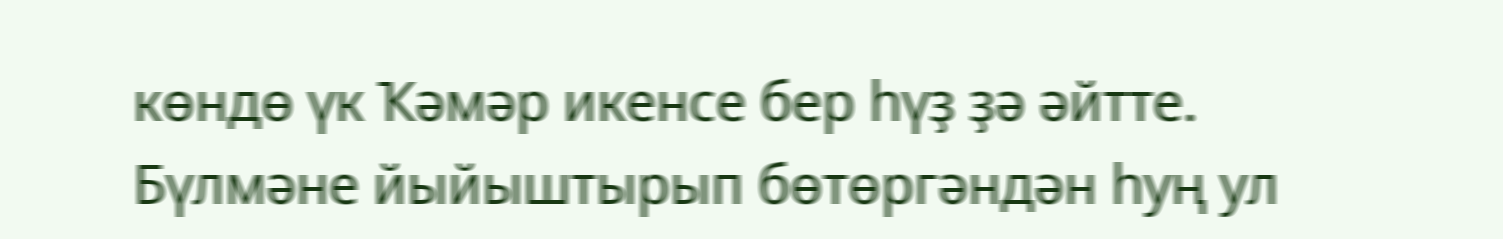көндө үк Ҡәмәр икенсе бер һүҙ ҙә әйтте. Бүлмәне йыйыштырып бөтөргәндән һуң ул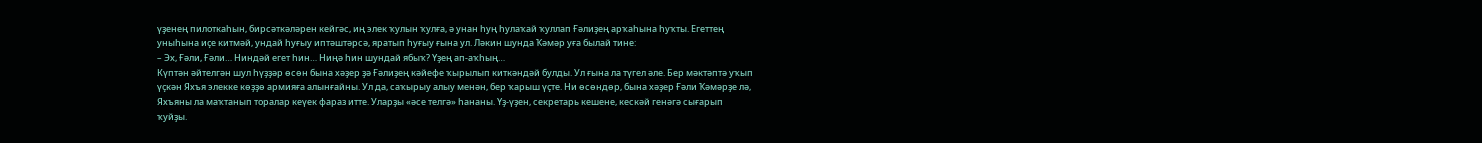үҙенең пилоткаһын, бирсәткәләрен кейгәс, иң элек ҡулын ҡулға, ә унан һуң һулаҡай ҡуллап Ғәлиҙең арҡаһына һуҡты. Егеттең уныһына иҫе китмәй, ундай һуғыу иптәштәрсә, яратып һуғыу ғына ул. Ләкин шунда Ҡәмәр уға былай тине:
– Эх, Ғәли, Ғәли… Ниндәй егет һин… Ниңә һин шундай ябыҡ? Үҙең ап-аҡһың…
Күптән әйтелгән шул һүҙҙәр өсөн бына хәҙер ҙә Ғәлиҙең кәйефе ҡырылып киткәндәй булды. Ул ғына ла түгел әле. Бер мәктәптә уҡып үҫкән Яхъя элекке көҙҙө армияға алынғайны. Ул да, саҡырыу алыу менән, бер ҡарыш үҫте. Ни өсөндөр, бына хәҙер Ғәли Ҡәмәрҙе лә, Яхъяны ла маҡтанып торалар кеүек фараз итте. Уларҙы «әсе телгә» һананы. Үҙ-үҙен, секретарь кешене, кескәй генәгә сығарып ҡуйҙы.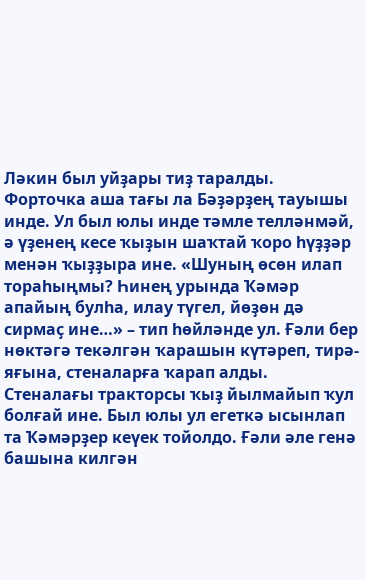Ләкин был уйҙары тиҙ таралды. Форточка аша тағы ла Бәҙәрҙең тауышы инде. Ул был юлы инде тәмле телләнмәй, ә үҙенең кесе ҡыҙын шаҡтай ҡоро һүҙҙәр менән ҡыҙҙыра ине. «Шуның өсөн илап тораһыңмы? Һинең урында Ҡәмәр апайың булһа, илау түгел, йөҙөн дә сирмаҫ ине…» – тип һөйләнде ул. Ғәли бер нөктәгә текәлгән ҡарашын күтәреп, тирә-яғына, стеналарға ҡарап алды. Стеналағы тракторсы ҡыҙ йылмайып ҡул болғай ине. Был юлы ул егеткә ысынлап та Ҡәмәрҙер кеүек тойолдо. Ғәли әле генә башына килгән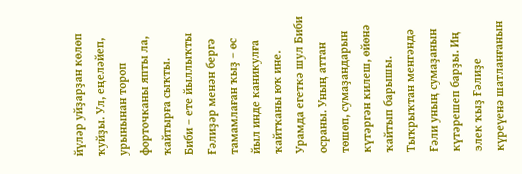йүләр уйҙарҙан көлөп ҡуйҙы. Ул, еңеләйеп, урынынан тороп форточканы япты ла, ҡайтырға сыҡты.
Биби – ете йыллыҡты Ғәлиҙәр менән бергә тамамлаған ҡыҙ – өс йыл инде каникулға ҡайтҡаны юҡ ине. Урамда егеткә шул Биби осраны. Уның аттан төшөп, сумаҙандарын күтәргән килеш, өйөнә ҡайтып барышы. Тыҡрыҡтан менгәндә Ғәли уның сумаҙанын күтәрешеп барҙы. Иң элек ҡыҙ Ғәлиҙе күреүенә шатланғанын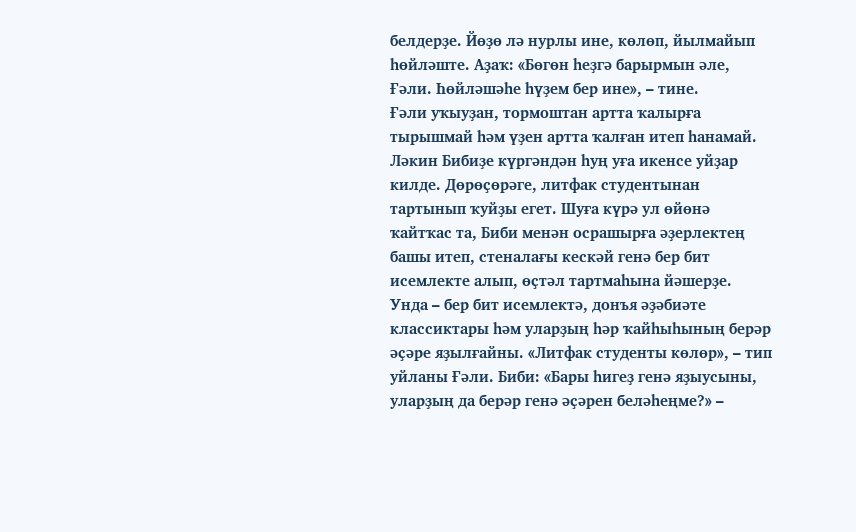белдерҙе. Йөҙө лә нурлы ине, көлөп, йылмайып һөйләште. Аҙаҡ: «Бөгөн һеҙгә барырмын әле, Ғәли. Һөйләшәһе һүҙем бер ине», – тине.
Ғәли уҡыуҙан, тормоштан артта ҡалырға тырышмай һәм үҙен артта ҡалған итеп һанамай. Ләкин Бибиҙе күргәндән һуң уға икенсе уйҙар килде. Дөрөҫөрәге, литфак студентынан тартынып ҡуйҙы егет. Шуға күрә ул өйөнә ҡайтҡас та, Биби менән осрашырға әҙерлектең башы итеп, стеналағы кескәй генә бер бит исемлекте алып, өҫтәл тартмаһына йәшерҙе. Унда – бер бит исемлектә, донъя әҙәбиәте классиктары һәм уларҙың һәр ҡайһыһының берәр әҫәре яҙылғайны. «Литфак студенты көлөр», – тип уйланы Ғәли. Биби: «Бары һигеҙ генә яҙыусыны, уларҙың да берәр генә әҫәрен беләһеңме?» –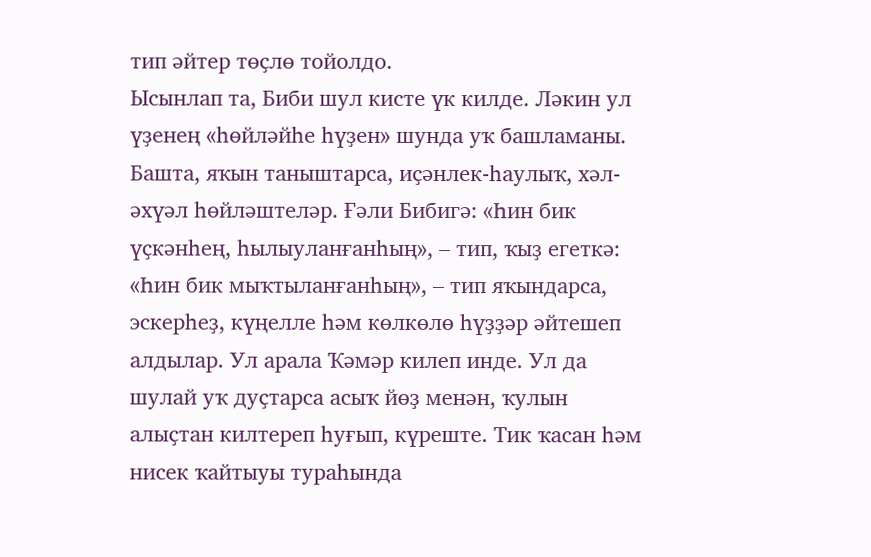тип әйтер төҫлө тойолдо.
Ысынлап та, Биби шул кисте үк килде. Ләкин ул үҙенең «һөйләйһе һүҙен» шунда уҡ башламаны. Башта, яҡын таныштарса, иҫәнлек-һаулыҡ, хәл-әхүәл һөйләштеләр. Ғәли Бибигә: «Һин бик үҫкәнһең, һылыуланғанһың», – тип, ҡыҙ егеткә: «Һин бик мыҡтыланғанһың», – тип яҡындарса, эскерһеҙ, күңелле һәм көлкөлө һүҙҙәр әйтешеп алдылар. Ул арала Ҡәмәр килеп инде. Ул да шулай уҡ дуҫтарса асыҡ йөҙ менән, ҡулын алыҫтан килтереп һуғып, күреште. Тик ҡасан һәм нисек ҡайтыуы тураһында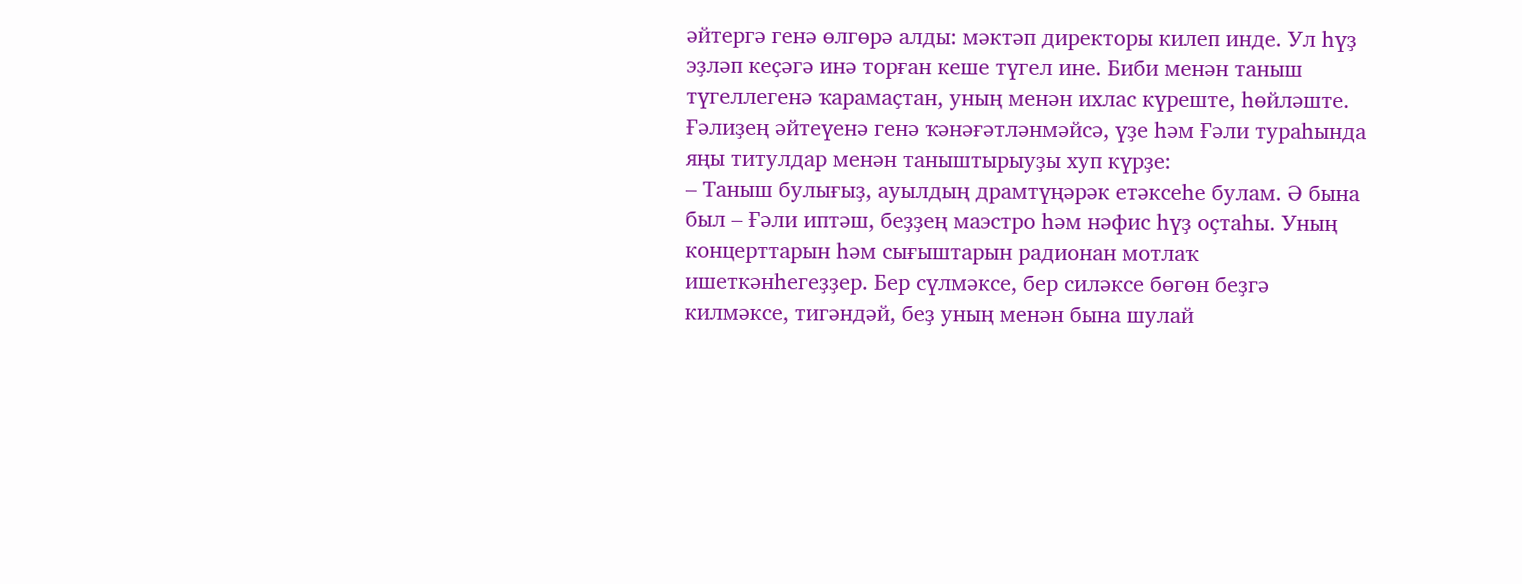әйтергә генә өлгөрә алды: мәктәп директоры килеп инде. Ул һүҙ эҙләп кеҫәгә инә торған кеше түгел ине. Биби менән таныш түгеллегенә ҡарамаҫтан, уның менән ихлас күреште, һөйләште. Ғәлиҙең әйтеүенә генә ҡәнәғәтләнмәйсә, үҙе һәм Ғәли тураһында яңы титулдар менән таныштырыуҙы хуп күрҙе:
– Таныш булығыҙ, ауылдың драмтүңәрәк етәксеһе булам. Ә бына был – Ғәли иптәш, беҙҙең маэстро һәм нәфис һүҙ оҫтаһы. Уның концерттарын һәм сығыштарын радионан мотлаҡ ишеткәнһегеҙҙер. Бер сүлмәксе, бер силәксе бөгөн беҙгә килмәксе, тигәндәй, беҙ уның менән бына шулай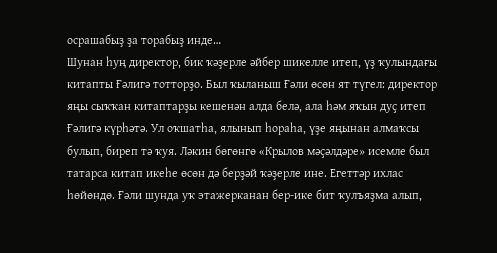осрашабыҙ ҙа торабыҙ инде…
Шунан һуң директор, бик ҡәҙерле әйбер шикелле итеп, үҙ ҡулындағы китапты Ғәлигә тотторҙо. Был ҡыланыш Ғәли өсөн ят түгел: директор яңы сыҡҡан китаптарҙы кешенән алда белә, ала һәм яҡын дуҫ итеп Ғәлигә күрһәтә. Ул оҡшатһа, ялынып һораһа, үҙе яңынан алмаҡсы булып, биреп тә ҡуя. Ләкин бөгөнгө «Крылов мәҫәлдәре» исемле был татарса китап икеһе өсөн дә берҙәй ҡәҙерле ине. Егеттәр ихлас һөйөндө. Ғәли шунда уҡ этажерканан бер-ике бит ҡулъяҙма алып,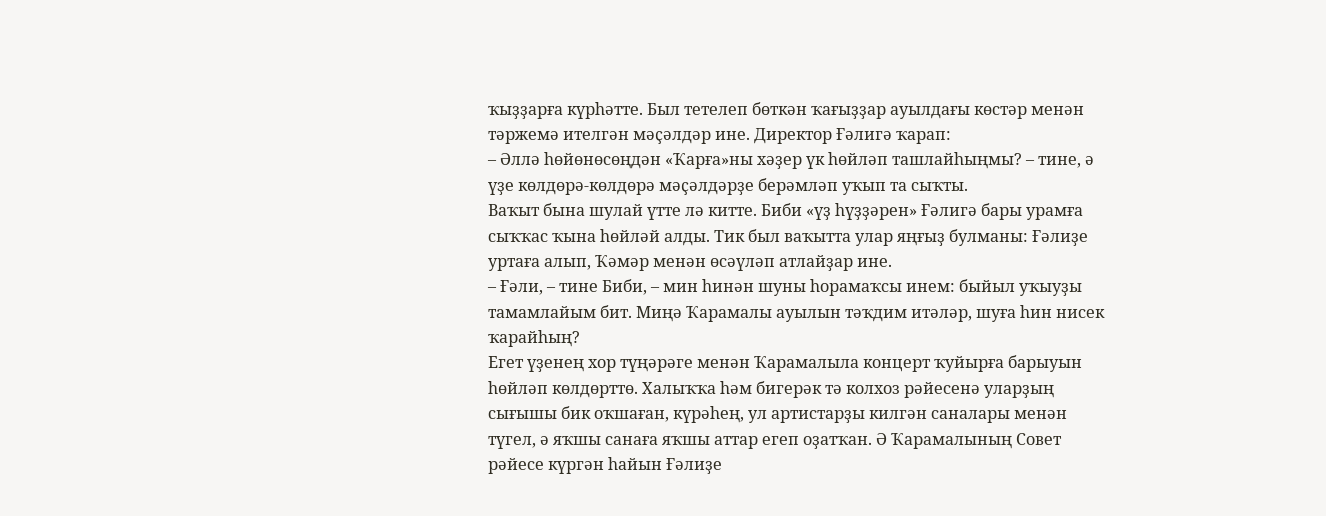ҡыҙҙарға күрһәтте. Был тетелеп бөткән ҡағыҙҙар ауылдағы көстәр менән тәржемә ителгән мәҫәлдәр ине. Директор Ғәлигә ҡарап:
– Әллә һөйөнөсөңдән «Ҡарға»ны хәҙер үк һөйләп ташлайһыңмы? – тине, ә үҙе көлдөрә-көлдөрә мәҫәлдәрҙе берәмләп уҡып та сыҡты.
Ваҡыт бына шулай үтте лә китте. Биби «үҙ һүҙҙәрен» Ғәлигә бары урамға сыҡҡас ҡына һөйләй алды. Тик был ваҡытта улар яңғыҙ булманы: Ғәлиҙе уртаға алып, Ҡәмәр менән өсәүләп атлайҙар ине.
– Ғәли, – тине Биби, – мин һинән шуны һорамаҡсы инем: быйыл уҡыуҙы тамамлайым бит. Миңә Ҡарамалы ауылын тәҡдим итәләр, шуға һин нисек ҡарайһың?
Егет үҙенең хор түңәрәге менән Ҡарамалыла концерт ҡуйырға барыуын һөйләп көлдөрттө. Халыҡҡа һәм бигерәк тә колхоз рәйесенә уларҙың сығышы бик оҡшаған, күрәһең, ул артистарҙы килгән саналары менән түгел, ә яҡшы санаға яҡшы аттар егеп оҙатҡан. Ә Ҡарамалының Совет рәйесе күргән һайын Ғәлиҙе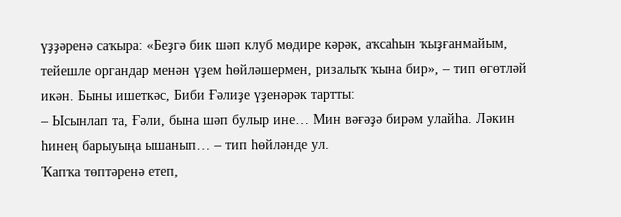үҙҙәренә саҡыра: «Беҙгә бик шәп клуб мөдире кәрәк, аҡсаһын ҡыҙғанмайым, тейешле органдар менән үҙем һөйләшермен, ризалыҡ ҡына бир», – тип өгөтләй икән. Быны ишеткәс, Биби Ғәлиҙе үҙенәрәк тартты:
– Ысынлап та, Ғәли, бына шәп булыр ине… Мин вәғәҙә бирәм улайһа. Ләкин һинең барыуыңа ышанып… – тип һөйләнде ул.
Ҡапҡа төптәренә етеп,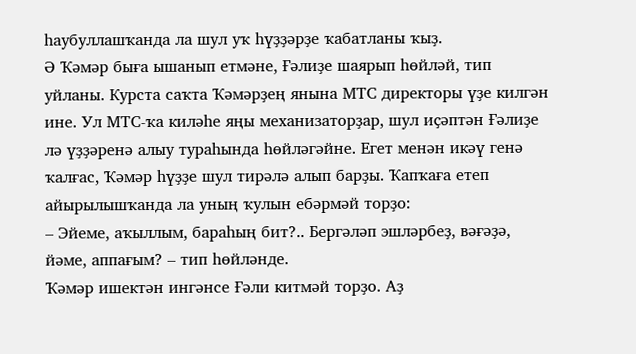һаубуллашҡанда ла шул уҡ һүҙҙәрҙе ҡабатланы ҡыҙ.
Ә Ҡәмәр быға ышанып етмәне, Ғәлиҙе шаярып һөйләй, тип уйланы. Курста саҡта Ҡәмәрҙең янына МТС директоры үҙе килгән ине. Ул МТС-ҡа киләһе яңы механизаторҙар, шул иҫәптән Ғәлиҙе лә үҙҙәренә алыу тураһында һөйләгәйне. Егет менән икәү генә ҡалғас, Ҡәмәр һүҙҙе шул тирәлә алып барҙы. Ҡапҡаға етеп айырылышҡанда ла уның ҡулын ебәрмәй торҙо:
– Эйеме, аҡыллым, бараһың бит?.. Бергәләп эшләрбеҙ, вәғәҙә, йәме, аппағым? – тип һөйләнде.
Ҡәмәр ишектән ингәнсе Ғәли китмәй торҙо. Аҙ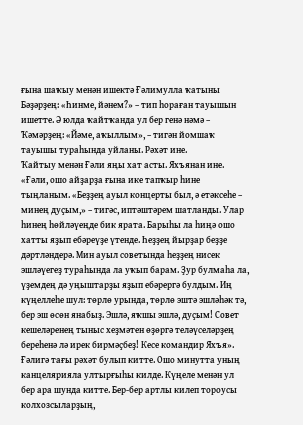ғына шаҡыу менән ишектә Ғәлимулла ҡатыны Бәҙәрҙең: «Һинме, йәнем?» – тип һораған тауышын ишетте. Ә юлда ҡайтҡанда ул бер генә нәмә – Ҡәмәрҙең: «Йәме, аҡыллым», – тигән йомшаҡ тауышы тураһында уйланы. Рәхәт ине.
Ҡайтыу менән Ғәли яңы хат асты. Яхъянан ине.
«Ғәли, ошо айҙарҙа ғына ике тапҡыр һине тыңланым. «Беҙҙең ауыл концерты был, ә етәксеһе – минең дуҫым,» – тигәс, иптәштәрем шатланды. Улар һинең һөйләүеңде бик ярата. Барыһы ла һиңә ошо хатты яҙып ебәреүҙе үтенде. Һеҙҙең йырҙар беҙҙе дәртләндерә. Мин ауыл советында һеҙҙең нисек эшләүегеҙ тураһында ла уҡып барам. Ҙур булмаһа ла, үҙемдең дә уңыштарҙы яҙып ебәрергә булдым. Иң күңеллеһе шул: төрлө урында, төрлө эштә эшләһәк тә, бер эш өсөн янабыҙ. Эшлә, яҡшы эшлә, дуҫым! Совет кешеләренең тыныс хеҙмәтен өҙөргә теләүселәрҙең береһенә лә ирек бирмәҫбеҙ! Кесе командир Яхъя».
Ғәлигә тағы рәхәт булып китте. Ошо минутта уның канцелярияла ултырғыһы килде. Күңеле менән ул бер ара шунда китте. Бер-бер артлы килеп тороусы колхозсыларҙың,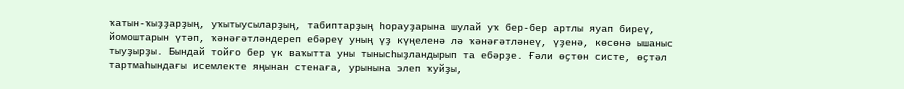ҡатын-ҡыҙҙарҙың, уҡытыусыларҙың, табиптарҙың һорауҙарына шулай уҡ бер-бер артлы яуап биреү, йомоштарын үтәп, ҡәнәғәтләндереп ебәреү уның үҙ күңеленә лә ҡәнәғәтләнеү, үҙенә, көсөнә ышаныс тыуҙырҙы. Бындай тойғо бер үк ваҡытта уны тынысһыҙландырып та ебәрҙе. Ғәли өҫтөн систе, өҫтәл тартмаһындағы исемлекте яңынан стенаға, урынына элеп ҡуйҙы,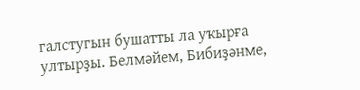галстугын бушатты ла уҡырға ултырҙы. Белмәйем, Бибиҙәнме,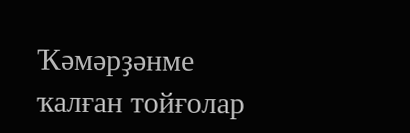Ҡәмәрҙәнме ҡалған тойғолар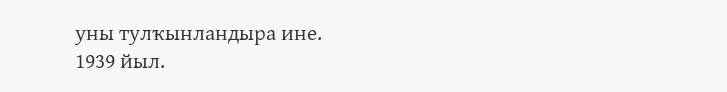уны тулҡынландыра ине.
1939 йыл.